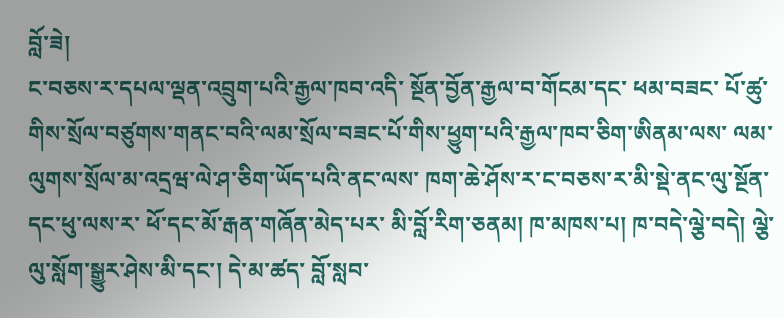བློ་ཟེ།
ང་བཅས་ར་དཔལ་ལྡན་འབྲུག་པའི་རྒྱལ་ཁབ་འདི་ སྔོན་བྱོན་རྒྱལ་བ་གོངམ་དང་ ཕམ་བཟང་ པོ་ཚུ་གིས་སྲོལ་བཙུགས་གནང་བའི་ལམ་སྲོལ་བཟང་པོ་གིས་ཕྱུག་པའི་རྒྱལ་ཁབ་ཅིག་ཨིནམ་ལས་ ལམ་ལུགས་སྲོལ་མ་འདྲཝ་ལེ་ཤ་ཅིག་ཡོད་པའི་ནང་ལས་ ཁག་ཆེ་ཤོས་ར་ང་བཅས་ར་མི་སྡེ་ནང་ལུ་སྔོན་དང་ཕུ་ལས་ར་ ཕོ་དང་མོ་རྒན་གཞོན་མེད་པར་ མི་བློ་རིག་ཅནམ། ཁ་མཁས་པ། ཁ་བདེ་ལྕེ་བདེ། ལྕེ་ལུ་སློག་སྒྱུར་ཤེས་མི་དང་། དེ་མ་ཚད་ བློ་སླབ་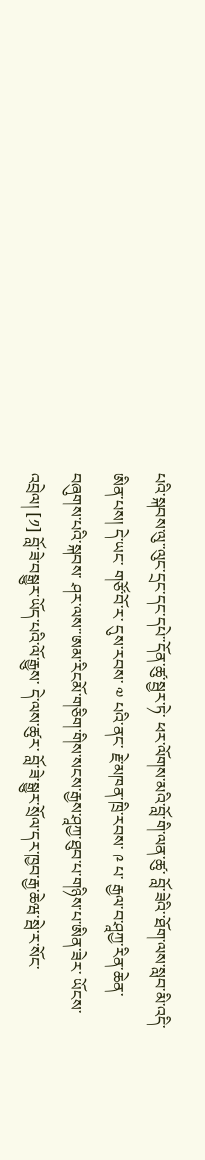པའི་སྐབས་ལུ་་ལུང་དྲང་དང་དཔེ་་དོན་ཚུ་སྦྱར་ཏེ་ ཕར་ལོགས་མའི་བློ་གི་ལན་ཚུ་ བློ་ཟེའི་་ཐོག་ལས་སླབ་མི་འདི་ཨིན་པས། དེ་ཡང་ གཙོ་བོ་ར་ དུས་རབས་ ༧ པའི་ནང་ རྗེ་མཁན་ཁྲི་རབས་ ༩ པ་ རྒྱལ་བ་ཤཱཀྱ་རིན་ཆེན་བཞུགས་པའི་སྐབས་ ཤར་ལས་་ཨམ་རིངམོ་གཅིག་གིས་སངས་རྒྱས་ཤཱཀྱ་ཐུབ་པ་གཉིས་པ་ཨིན་ཟེར་ ཡོངས་འབྲེལ། [༡] བློ་ཟེ་བསྒྱུར་ཡོད་པའི་ལོ་རྒྱུས་ དེ་ལས་ཚུར་ བློ་ཟེ་སྒྱུར་སྲོལ་དར་ཁྱབ་རྒྱ་ཆེཝ་སྦེ་ར་སོང་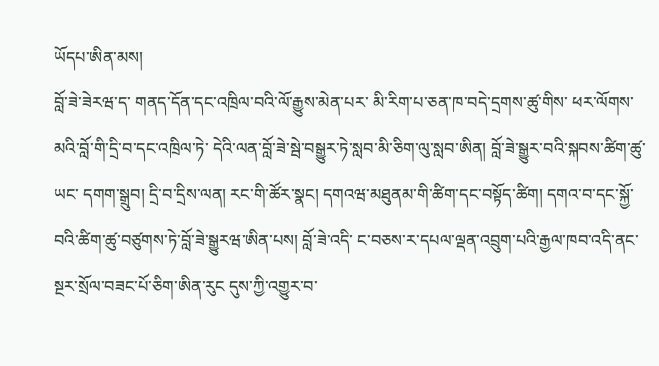ཡོདཔ་ཨིན་མས།
བློ་ཟེ་ཟེརཝ་ད་ གནད་དོན་དང་འཁྲིལ་བའི་ལོ་རྒྱུས་མེན་པར་ མི་རིག་པ་ཅན་ཁ་བདེ་དྲགས་ཚུ་གིས་ ཕར་ལོགས་མའི་བློ་གི་དྲི་བ་དང་འཁྲིལ་ཏེ་ དེའི་ལན་བློ་ཟེ་སྦེ་བསྒྱུར་ཏེ་སླབ་མི་ཅིག་ལུ་སླབ་ཨིན། བློ་ཟེ་སྒྱུར་བའི་སྐབས་ཚིག་ཚུ་ཡང་ དགག་སྒྲུབ། དྲི་བ་དྲིས་ལན། རང་གི་ཚོར་སྣང། དགའཝ་མཐུནམ་གི་ཚིག་དང་བསྟོད་ཚིག། དགའ་བ་དང་སྐྱོ་བའི་ཚིག་ཚུ་བཙུགས་ཏེ་བློ་ཟེ་སྒྱུརཝ་ཨིན་པས། བློ་ཟེ་འདི་ ང་བཅས་ར་དཔལ་ལྡན་འབྲུག་པའི་རྒྱལ་ཁབ་འདི་ནང་ སྔར་སྲོལ་བཟང་པོ་ཅིག་ཨིན་རུང དུས་ཀྱི་འགྱུར་བ་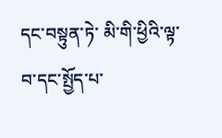དང་བསྟུན་ཏེ་ མི་གི་ཕྱིའི་ལྟ་བ་དང་སྤྱོད་པ་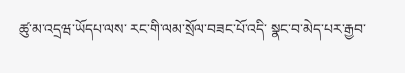ཚུ་མ་འདྲཝ་ཡོདཔ་ལས་ རང་གི་ལམ་སྲོལ་བཟང་པོ་འདི་ སྣང་བ་མེད་པར་རྒྱབ་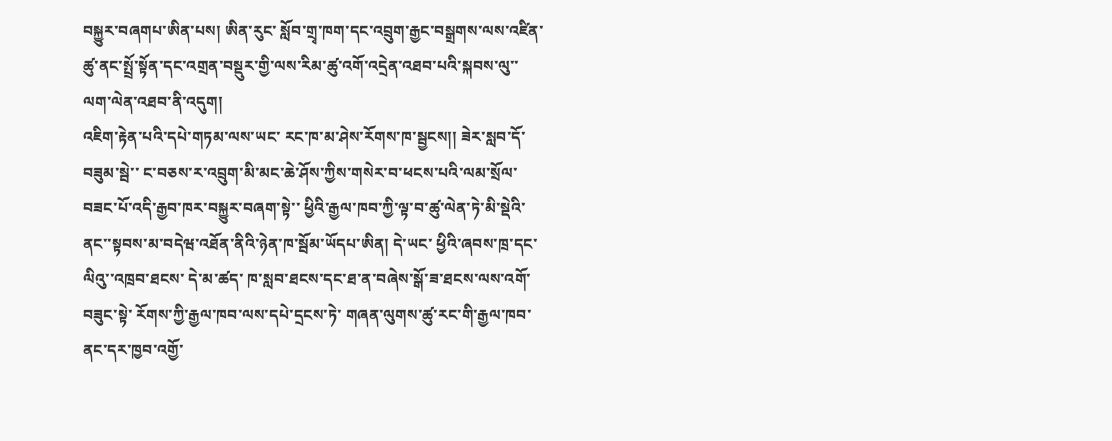བསྐྱུར་བཞགཔ་ཨིན་པས། ཨིན་རུང་ སློབ་གྲྭ་ཁག་དང་འབྲུག་རྒྱང་བསྒྲགས་ལས་འཛིན་ཚུ་ནང་སྤྲོ་སྟོན་དང་འགྲན་བསྡུར་གྱི་ལས་རིམ་ཚུ་འགོ་འདྲེན་འཐབ་པའི་སྐབས་ལུ་་ལག་ལེན་འཐབ་ནི་འདུག།
འཇིག་རྟེན་པའི་དཔེ་གཏམ་ལས་ཡང་ རང་ཁ་མ་ཤེས་རོགས་ཁ་སྦྱངས།། ཟེར་སླབ་དོ་བཟུམ་སྦེ་་ ང་བཅས་ར་འབྲུག་མི་མང་ཆེ་ཤོས་ཀྱིས་གསེར་བ་ཕངས་པའི་ལམ་སྲོལ་བཟང་པོ་འདི་རྒྱབ་ཁར་བསྐྱུར་བཞག་སྟེ་་ ཕྱིའི་རྒྱལ་ཁབ་ཀྱི་ལྟ་བ་ཚུ་ལེན་ཏེ་མི་སྡེའི་ནང་་སྟབས་མ་བདེཝ་འཐོན་ནིའི་ཉེན་ཁ་སྦོམ་ཡོདཔ་ཨིན། དེ་ཡང་ ཕྱིའི་ཞབས་ཁྲ་དང་ལིའུ་་འཁྲབ་ཐངས་ དེ་མ་ཚད་ ཁ་སླབ་ཐངས་དང་ཐ་ན་བཞེས་སྒོ་ཟ་ཐངས་ལས་འགོ་བཟུང་སྟེ་ རོགས་ཀྱི་རྒྱལ་ཁབ་ལས་དཔེ་དྲངས་ཏེ་ གཞན་ལུགས་ཚུ་རང་གི་རྒྱལ་ཁབ་ནང་དར་ཁྱབ་འགྱོ་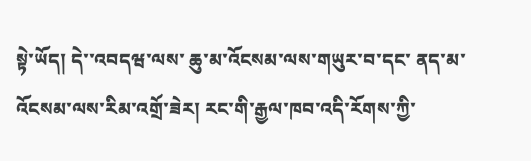སྟེ་ཡོད། དེ་་འབདཝ་ལས་ ཆུ་མ་འོངསམ་ལས་གཡུར་བ་དང་ ནད་མ་འོངསམ་ལས་རིམ་འགྲོ་ཟེར། རང་གི་རྒྱལ་ཁབ་འདི་རོགས་ཀྱི་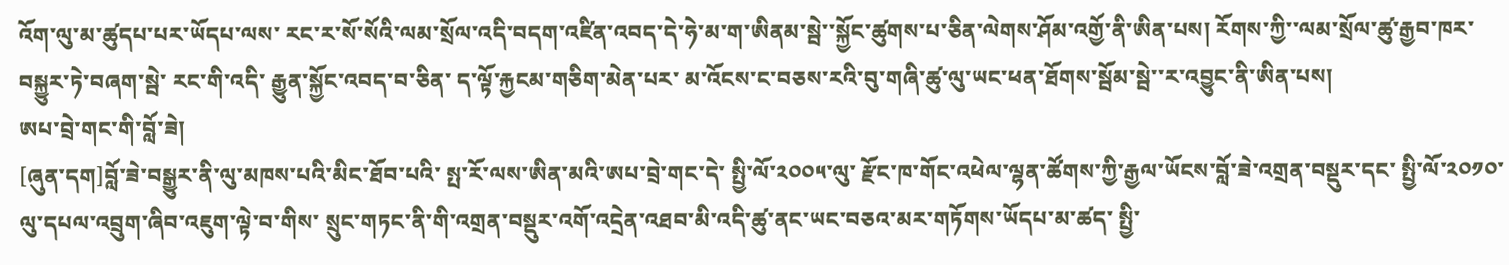འོག་ལུ་མ་ཚུདཔ་པར་ཡོདཔ་ལས་ རང་ར་སོ་སོའི་ལམ་སྲོལ་འདི་བདག་འཛིན་འབད་དེ་ཧེ་མ་ག་ཨིནམ་སྦེ་་སྐྱོང་ཚུགས་པ་ཅིན་ལེགས་ཤོམ་འགྱོ་ནི་ཨིན་པས། རོགས་ཀྱི་་ལམ་སྲོལ་ཚུ་རྒྱབ་ཁར་བསྐྱུར་ཏེ་བཞག་སྦེ་ རང་གི་འདི་ རྒྱུན་སྐྱོང་འབད་བ་ཅིན་ ད་ལྟོ་རྐྱངམ་གཅིག་མེན་པར་ མ་འོངས་ང་བཅས་རའི་བུ་གཞི་ཚུ་ལུ་ཡང་ཕན་ཐོགས་སྦོམ་སྦེ་་ར་འབྱུང་ནི་ཨིན་པས།
ཨཔ་བྲེ་གང་གི་བློ་ཟེ།
[ཞུན་དག]བློ་ཟེ་བསྒྱུར་ནི་ལུ་མཁས་པའི་མིང་ཐོབ་པའི་ སྤ་རོ་ལས་ཨིན་མའི་ཨཔ་བྲེ་གང་དེ་ སྤྱི་ལོ་༢༠༠༥་ལུ་ རྫོང་ཁ་གོང་འཕེལ་ལྷན་ཚོགས་ཀྱི་རྒྱལ་ཡོངས་བློ་ཟེ་འགྲན་བསྡུར་དང་ སྤྱི་ལོ་༢༠༡༠་ལུ་དཔལ་འབྲུག་ཞིབ་འཇུག་ལྟེ་བ་གིས་ སྲུང་གཏང་ནི་གི་འགྲན་བསྡུར་འགོ་འདྲེན་འཐབ་མི་འདི་ཚུ་ནང་ཡང་བཅའ་མར་གཏོགས་ཡོདཔ་མ་ཚད་ སྤྱི་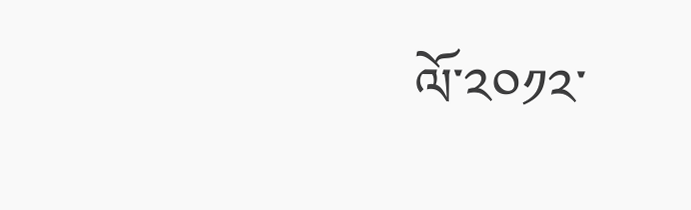ལོ་༢༠༡༢་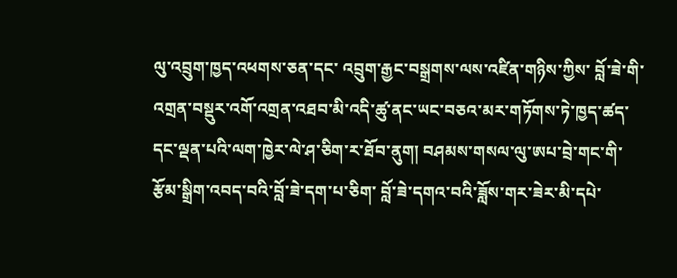ལུ་འབྲུག་ཁྱད་འཕགས་ཅན་དང་ འབྲུག་རྒྱང་བསྒྲགས་ལས་འཛིན་གཉིས་ཀྱིས་ བློ་ཟེ་གི་འགྲན་བསྡུར་འགོ་འགྲན་འཐབ་མི་འདི་ཚུ་ནང་ཡང་བཅའ་མར་གཏོགས་ཏེ་ཁྱད་ཚད་དང་ལྡན་པའི་ལག་ཁྱེར་ལེ་ཤ་ཅིག་ར་ཐོབ་ནུག། བཤམས་གསལ་ལུ་ཨཔ་བྲེ་གང་གི་ རྩོམ་སྒྲིག་འབད་བའི་བློ་ཟེ་དག་པ་ཅིག་ བློ་ཟེ་དགའ་བའི་ཟློས་གར་ཟེར་མི་དཔེ་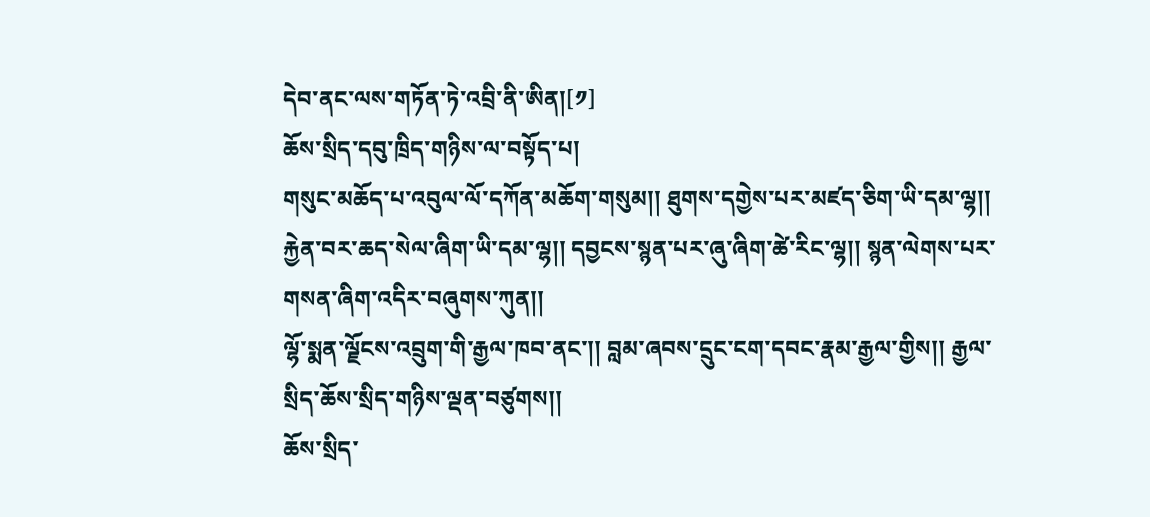དེབ་ནང་ལས་གཏོན་ཏེ་འབྲི་ནི་ཨིན།[༡]
ཆོས་སྲིད་དབུ་ཁྲིད་གཉིས་ལ་བསྟོད་པ།
གསུང་མཆོད་པ་འབུལ་ལོ་དཀོན་མཆོག་གསུམ།། ཐུགས་དགྱེས་པར་མཛད་ཅིག་ཡི་དམ་ལྷ།།
རྐྱེན་བར་ཆད་སེལ་ཞིག་ཡི་དམ་ལྷ།། དབྱངས་སྙན་པར་ཞུ་ཞིག་ཚེ་རིང་ལྷ།། སྙན་ལེགས་པར་གསན་ཞིག་འདིར་བཞུགས་ཀུན།།
ལྷོ་སྨན་ལྗོངས་འབྲུག་གི་རྒྱལ་ཁབ་ནང་།། བླམ་ཞབས་དྲུང་ངག་དབང་རྣམ་རྒྱལ་གྱིས།། རྒྱལ་སྲིད་ཆོས་སྲིད་གཉིས་ལྡན་བཙུགས།།
ཆོས་སྲིད་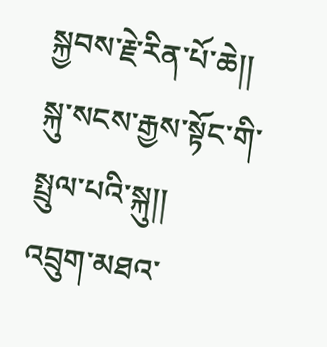སྐྱབས་རྗེ་རིན་པོ་ཆེ།། སྐུ་སངས་རྒྱས་སྟོང་གི་སྤྲུལ་པའི་སྐུ།།
འབྲུག་མཐའ་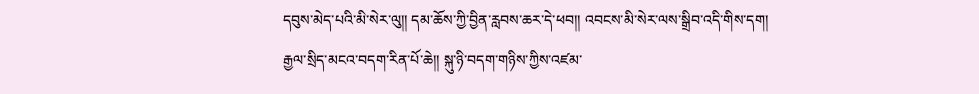དབུས་མེད་པའི་མི་སེར་ལུ།། དམ་ཆོས་ཀྱི་བྱིན་རླབས་ཆར་དེ་ཕབ།། འབངས་མི་སེར་ལས་སྒྲིབ་འདི་གིས་དག།
རྒྱལ་སྲིད་མངའ་བདག་རིན་པོ་ཆེ།། སྐུ་ཉི་བདག་གཉིས་ཀྱིས་འཛམ་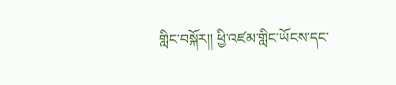གླིང་བསྐོར།། ཕྱི་འཛམ་གླིང་ཡོངས་དང་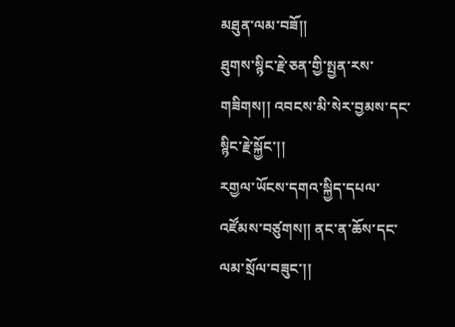མཐུན་ལམ་བཟོ།།
ཐུགས་སྙིང་རྗེ་ཅན་གྱི་སྤྱན་རས་གཟིགས།། འབངས་མི་སེར་བྱམས་དང་སྙིང་རྗེ་སྐྱོང་།།
རགྱལ་ཡོངས་དགའ་སྐྱིད་དཔལ་འཛོམས་བཙུགས།། ནང་ན་ཆོས་དང་ལམ་སྲོལ་བཟུང་།།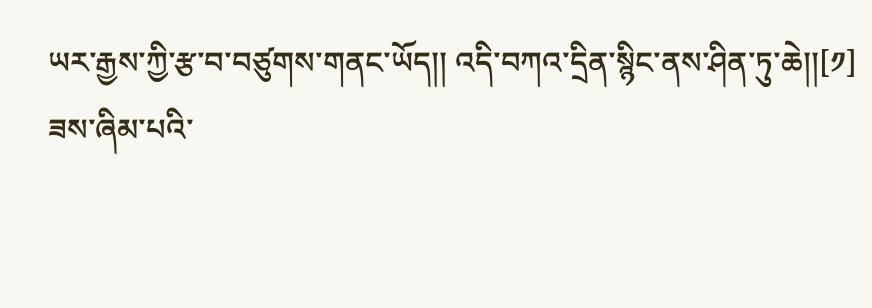ཡར་རྒྱས་ཀྱི་རྩ་བ་བཙུགས་གནང་ཡོད།། འདི་བཀའ་དྲིན་སྙིང་ནས་ཤིན་ཏུ་ཆེ།།[༡]
ཟས་ཞིམ་པའི་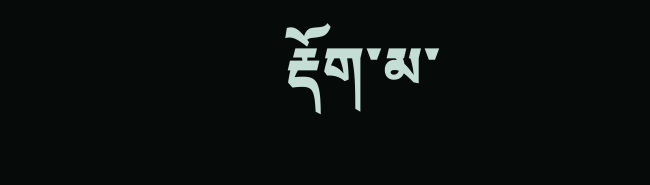རྡོག་མ་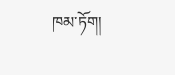ཁམ་ཏོག།